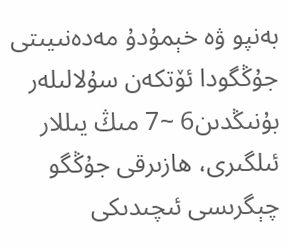بەنپو ۋە خېمۇدۇ مەدەنىيىتى
جۇڭگودا ئۆتكەن سۇلالىلەر
بۇنىڭدىن6 ~7 مىڭ يىللار ئىلگىرى، ھازىرقى جۇڭگو چېگرىسى ئىچىدىكى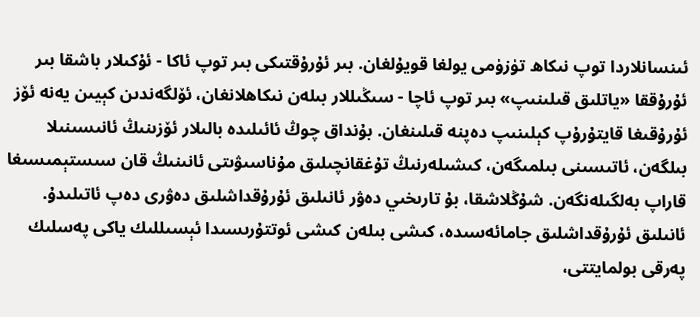ئىنسانلاردا توپ نىكاھ تۈزۈمى يولغا قويۇلغان. بىر ئۇرۇقتىكى بىر توپ ئاكا - ئۇكىلار باشقا بىر ئۇرۇققا «ياتلىق قىلىنىپ» بىر توپ ئاچا - سىڭىللار بىلەن نىكاھلانغان، ئۆلگەندىن كېيىن يەنە ئۆز ئۇرۇقىغا قايتۇرۇپ كېلىنىپ دەپنە قىلىنغان. بۇنداق چوڭ ئائىلىدە بالىلار ئۆزىنىڭ ئانىسىنىلا بىلگەن، ئاتىسىنى بىلمىگەن، كىشىلەرنىڭ تۇغقانچىلىق مۇناسىۋىتى ئانىنىڭ قان سىستېمىسىغا قاراپ بەلگىلەنگەن. شۇڭلاشقا، بۇ تارىخىي دەۋر ئانىلىق ئۇرۇقداشلىق دەۋرى دەپ ئاتىلىدۇ. ئانىلىق ئۇرۇقداشلىق جامائەسىدە، كىشى بىلەن كىشى ئوتتۇرىسىدا ئېسىللىك ياكى پەسلىك پەرقى بولمايتتى،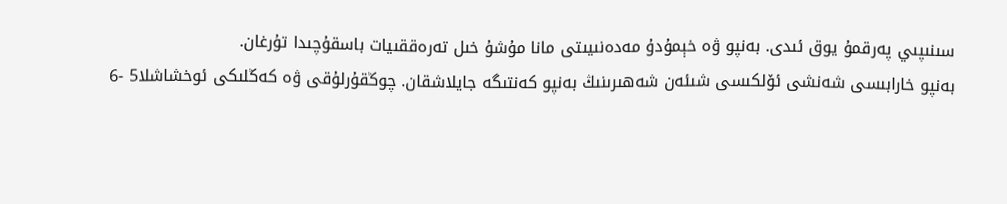سىنىپىي پەرقمۇ يوق ئىدى. بەنپو ۋە خېمۇدۇ مەدەنىيىتى مانا مۇشۇ خىل تەرەققىيات باسقۇچىدا تۇرغان.
بەنپو خارابىسى شەنشى ئۆلكىسى شىئەن شەھىرىنىڭ بەنپو كەنتىگە جايلاشقان. چوڭقۇرلۇقى ۋە كەڭلىكى ئوخشاشلا5 -6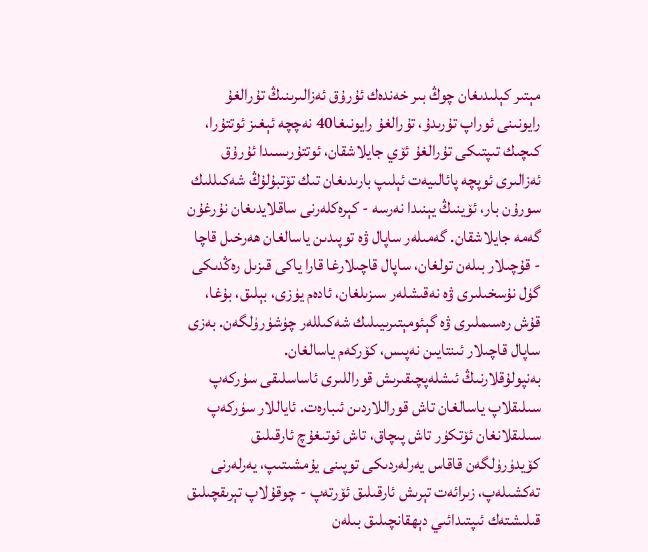مېتىر كېلىدىغان چوڭ بىر خەندەك ئۇرۇق ئەزالىرىنىڭ تۇرالغۇ رايونىنى ئوراپ تۇرىدۇ، تۇرالغۇ رايونىغا40 نەچچە ئېغىز ئوتتۇرا، كىچىك تىپتىكى تۇرالغۇ ئۆي جايلاشقان، ئوتتۇرىسىدا ئۇرۇق ئەزالىرى ئوپچە پائالىيەت ئېلىپ بارىدىغان تىك تۆتبۇلۇڭ شەكىللىك سورۇن بار، ئۆينىڭ يېنىدا نەرسە - كېرەكلەرنى ساقلايدىغان نۇرغۇن گەمە جايلاشقان. گەمىلەر ساپال ۋە توپىدىن ياسالغان ھەرخىل قاچا - قۇچىلار بىلەن تولغان، ساپال قاچىلارغا قارا ياكى قىزىل رەڭدىكى گۈل نۇسخىلىرى ۋە نەقىشلەر سىزىلغان، ئادەم يۈزى، بېلىق، بۇغا، قۇش رەسىملىرى ۋە گېئومېتىرىيىلىك شەكىللەر چۈشۈرۈلگەن. بەزى ساپال قاچىلار ئىنتايىن نەپىس، كۆركەم ياسالغان.
بەنپولۇقلارنىڭ ئىشلەپچىقىرىش قوراللىرى ئاساسلىقى سۈركەپ سىلىقلاپ ياسالغان تاش قوراللاردىن ئىبارەت. ئاياللار سۈركەپ سىلىقلانغان ئۆتكۈر تاش پىچاق، تاش ئوتىغۇچ ئارقىلىق كۆيدۈرۈلگەن قاقاس يەرلەردىكى توپىنى يۇمشىتىپ، يەرلەرنى تەكشىلەپ، زىرائەت تېرىش ئارقىلىق ئۆرتەپ - چوقۇلاپ تېرىقچىلىق قىلىشتەك ئىپتىدائىي دېھقانچىلىق بىلەن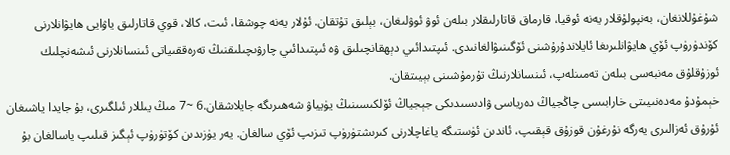شۇغۇللانغان، بەنپولۇقلار يەنە ئوقيا، قارماق قاتارلىقلار بىلەن ئوۋ ئوۋلىغان، بېلىق تۇتقان. ئۇلار يەنە چوشقا، ئىت، كالا، قوي قاتارلىق ياۋايى ھايۋانلارنى كۆندۈرۈپ ئۆي ھايۋانلىرىغا ئايلاندۇرۇشنى ئۆگىنىۋالغانىدى. ئىپتىدائىي دېھقانچىلىق ۋە ئىپتىدائىي چارۋىچىلىقنىڭ تەرەققىياتى ئىنسانلارنى ئىشەنچلىك ئوزۇقلۇق مەنبەسى بىلەن تەمىنلەپ، ئىنسانلارنىڭ تۇرمۇشىنى بېيىتقان.
خېمۇدۇ مەدەنىيىتى خارابىسى چاڭجياڭ دەرياسى ۋادىسىدىكى جېجياڭ ئۆلكىسىنىڭ يۈيياۋ شەھىرىگە جايلاشقان.6 ~7 مىڭ يىللار ئىلگىرى، بۇ جايدا ياشىغان ئۇرۇق ئەزالىرى يەرگە نۇرغۇن قوزۇق قېقىپ، ئاندىن ئۈستىگە ياغاچلارنى كىرىشتۈرۈپ تىزىپ ئۆي سالغان. يەر يۈزىدىن كۆتۈرۈپ ئېگىز قىلىپ ياسالغان بۇ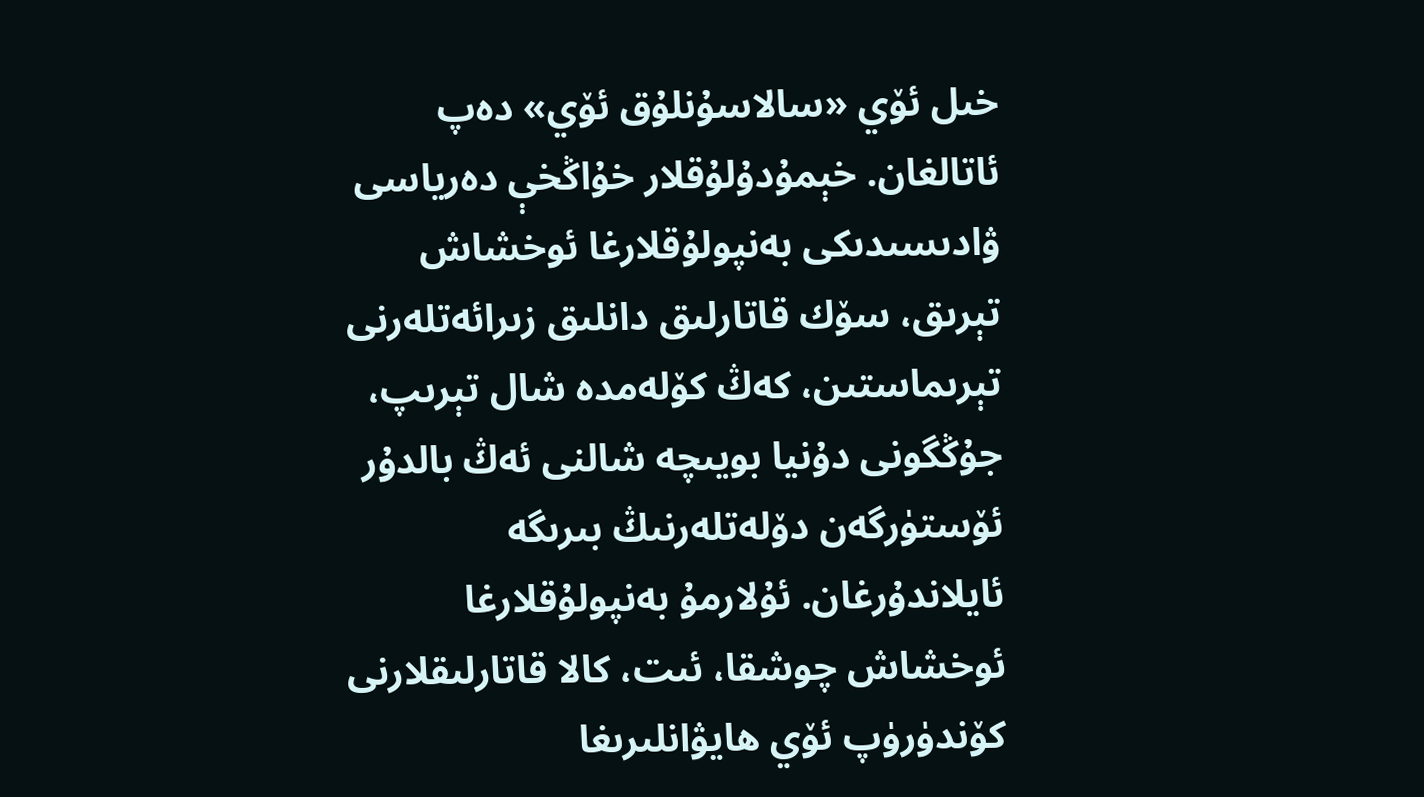خىل ئۆي «سالاسۇنلۇق ئۆي» دەپ ئاتالغان. خېمۇدۇلۇقلار خۇاڭخې دەرياسى ۋادىسىدىكى بەنپولۇقلارغا ئوخشاش تېرىق، سۆك قاتارلىق دانلىق زىرائەتلەرنى تېرىماستىن، كەڭ كۆلەمدە شال تېرىپ، جۇڭگونى دۇنيا بويىچە شالنى ئەڭ بالدۇر ئۆستۈرگەن دۆلەتلەرنىڭ بىرىگە ئايلاندۇرغان. ئۇلارمۇ بەنپولۇقلارغا ئوخشاش چوشقا، ئىت، كالا قاتارلىقلارنى كۆندۈرۈپ ئۆي ھايۋانلىرىغا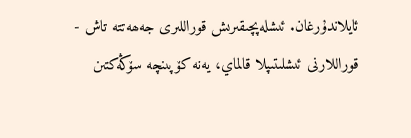ئايلاندۇرغان. ئىشلەپچىقىرىش قوراللىرى جەھەتتە تاش - قوراللارنى ئىشلىتىپلا قالماي، يەنە كۆپىنچە سۆڭەكتىن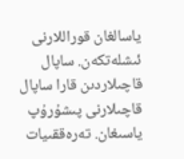ياسالغان قوراللارنى ئىشلەتكەن. ساپال قاچىلاردىن قارا ساپال قاچىلارنى پىشۇرۇپ ياسىغان. تەرەققىيات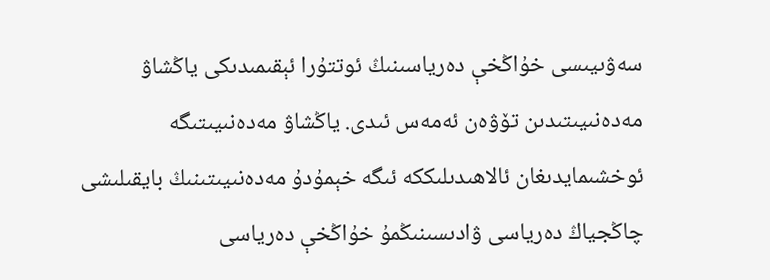سەۋىيىسى خۇاڭخې دەرياسىنىڭ ئوتتۇرا ئېقىمىدىكى ياڭشاۋ مەدەنىيىتىدىن تۆۋەن ئەمەس ئىدى. ياڭشاۋ مەدەنىيىتىگە ئوخشىمايدىغان ئالاھىدىلىككە ئىگە خېمۇدۇ مەدەنىيىتىنىڭ بايقىلىشى چاڭجياڭ دەرياسى ۋادىسىنىڭمۇ خۇاڭخې دەرياسى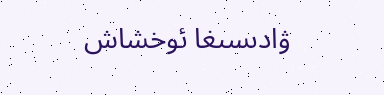ۋادىسىغا ئوخشاش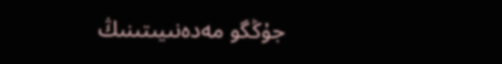جۇڭگو مەدەنىيىتىنىڭ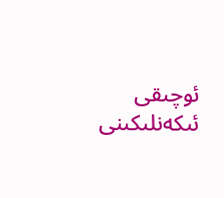ئوچىقى ئىكەنلىكىنى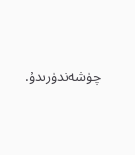چۈشەندۈرىدۇ.